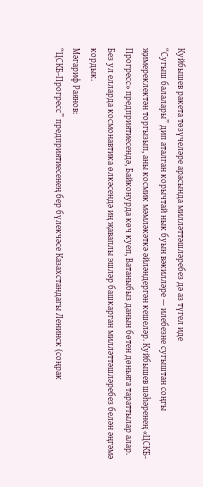Куйбышев ракета төзүчеләре арасында милләттәшләребез дә аз түгел иде
“Сугыш балалары” дип аталган корычтай нык буын вәкилләре — илебезне сугыштан соңгы җимереклектән торгызып, аны космик мәмләкәткә әйләндергән кешеләр. Куйбышев шәһәренең «ЦСКБ-Прогресс» предприятиесендә, Байконурда көч куеп, Ватаныбыз данын бөтен дөньяга тараттылар алар.
Без ул елларда космонавтика өлкәсендә иң җаваплы эшләр башкарган милләттәшләребез белән әңгәмә кордык.
Мәгариф Раянов:
“ЦСКБ-Прогресс” предприятиесенең бер бүлекчәсе Казахстандагы Ленинск (соңрак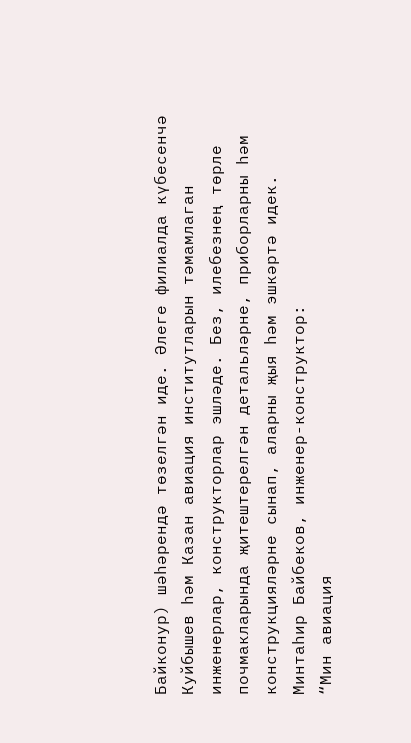Байконур) шәһәрендә төзелгән иде. Әлеге филиалда күбесенчә Куйбышев һәм Казан авиация институтларын тәмамлаган инженерлар, конструкторлар эшләде. Без, илебезнең төрле почмакларында җитештерелгән детальләрне, приборларны һәм конструкцияләрне сынап, аларны җыя һәм эшкәртә идек.
Минтаһир Байбеков, инженер-конструктор:
“Мин авиация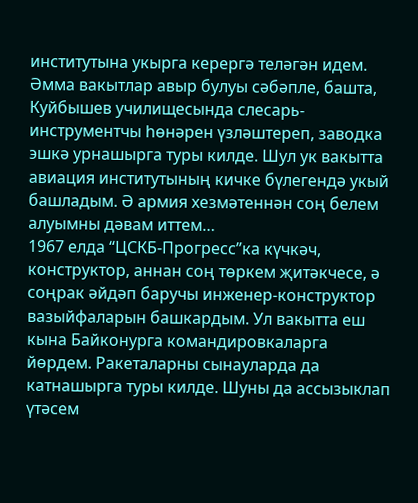институтына укырга керергә теләгән идем. Әмма вакытлар авыр булуы сәбәпле, башта, Куйбышев училищесында слесарь-инструментчы һөнәрен үзләштереп, заводка эшкә урнашырга туры килде. Шул ук вакытта авиация институтының кичке бүлегендә укый башладым. Ә армия хезмәтеннән соң белем алуымны дәвам иттем…
1967 елда “ЦСКБ-Прогресс”ка күчкәч, конструктор, аннан соң төркем җитәкчесе, ә соңрак әйдәп баручы инженер-конструктор вазыйфаларын башкардым. Ул вакытта еш кына Байконурга командировкаларга йөрдем. Ракеталарны сынауларда да катнашырга туры килде. Шуны да ассызыклап үтәсем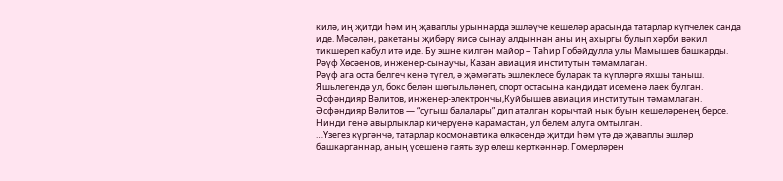килә, иң җитди һәм иң җаваплы урыннарда эшләүче кешеләр арасында татарлар күпчелек санда иде. Мәсәлән, ракетаны җибәрү яисә сынау алдыннан аны иң ахыргы булып хәрби вәкил тикшереп кабул итә иде. Бу эшне килгән майор – Таһир Гобәйдулла улы Мамышев башкарды.
Рәүф Хөсәенов, инженер-сынаучы, Казан авиация институтын тәмамлаган.
Рәүф ага оста белгеч кенә түгел, ә җәмәгать эшлеклесе буларак та күпләргә яхшы таныш. Яшьлегендә ул, бокс белән шөгыльләнеп, спорт остасына кандидат исеменә лаек булган.
Әсфәндияр Вәлитов, инженер-электрончы,Куйбышев авиация институтын тәмамлаган.
Әсфәндияр Вәлитов — “сугыш балалары” дип аталган корычтай нык буын кешеләренең берсе. Нинди генә авырлыклар кичерүенә карамастан, ул белем алуга омтылган.
…Үзегез күргәнчә, татарлар космонавтика өлкәсендә җитди һәм үтә дә җаваплы эшләр башкарганнар, аның үсешенә гаять зур өлеш керткәннәр. Гомерләрен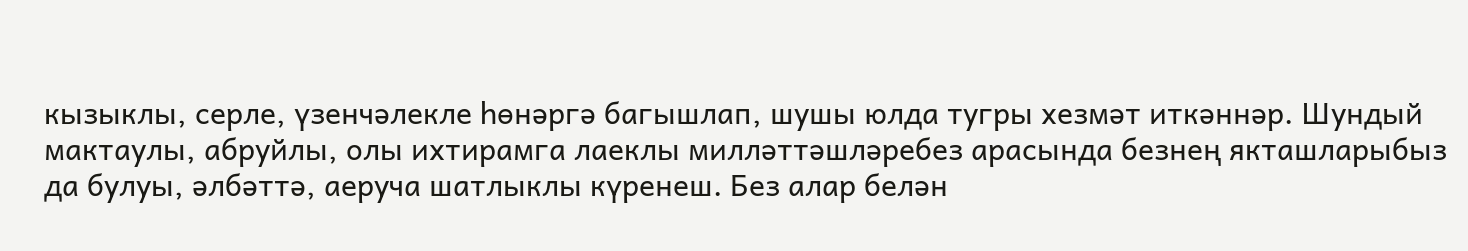кызыклы, серле, үзенчәлекле һөнәргә багышлап, шушы юлда тугры хезмәт иткәннәр. Шундый мактаулы, абруйлы, олы ихтирамга лаеклы милләттәшләребез арасында безнең якташларыбыз да булуы, әлбәттә, аеруча шатлыклы күренеш. Без алар белән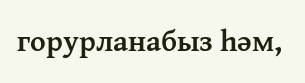горурланабыз һәм,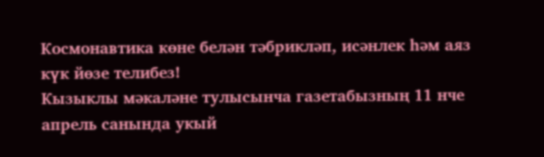Космонавтика көне белән тәбрикләп, исәнлек һәм аяз күк йөзе телибез!
Кызыклы мәкаләне тулысынча газетабызның 11 нче апрель санында укый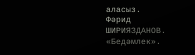аласыз.
Фәрид ШИРИЯЗДАНОВ.
«Бедәмлек».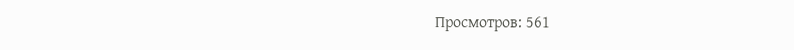Просмотров: 561